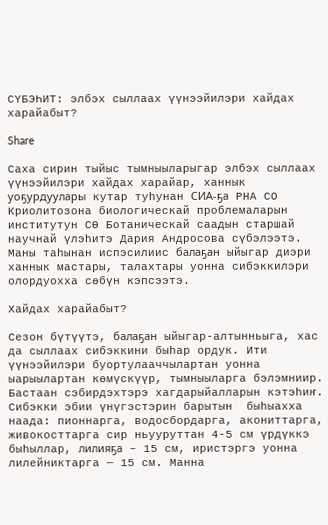СҮБЭҺИТ: элбэх сыллаах үүнээйилэри хайдах харайабыт?

Share

Саха сирин тыйыс тымныыларыгар элбэх сыллаах үүнээйилэри хайдах харайар, ханнык уоҕурдуулары кутар туһунан СИА-ҕа РНА СО Криолитозона биологическай проблемаларын институтун СӨ Ботаническай саадын старшай научнай үлэһитэ Дария Андросова сүбэлээтэ. Маны таһынан испэсилиис балаҕан ыйыгар диэри ханнык мастары, талахтары уонна сибэккилэри олордуохха сөбүн кэпсээтэ.

Хайдах харайабыт?

Сезон бүтүүтэ, балаҕан ыйыгар-алтынньыга, хас да сыллаах сибэккини быһар ордук. Ити үүнээйилэри буортулааччылартан уонна ыарыылартан көмүскүүр, тымныыларга бэлэмниир. Бастаан сэбирдэхтэрэ хагдарыйалларын кэтэһиҥ. Сибэкки эбии үнүгэстэрин барытын  быһыахха наада: пионнарга, водосбордарга, акониттарга, живокосттарга сир ньууруттан 4-5 см үрдүккэ быһыллар, лилияҕа – 15 см, иристэргэ уонна лилейниктарга — 15 см. Манна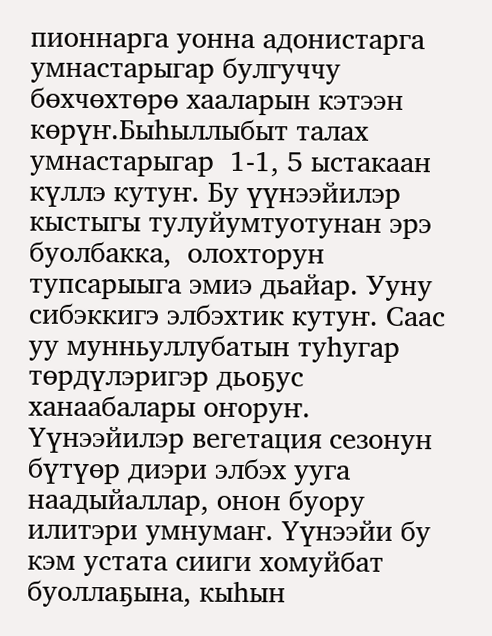пионнарга уонна адонистарга умнастарыгар булгуччу бөхчөхтөрө хааларын кэтээн көрүҥ.Быһыллыбыт талах умнастарыгар  1-1, 5 ыстакаан күллэ кутуҥ. Бу үүнээйилэр кыстыгы тулуйумтуотунан эрэ буолбакка,  олохторун тупсарыыга эмиэ дьайар. Ууну сибэккигэ элбэхтик кутуҥ. Саас уу мунньуллубатын туһугар төрдүлэригэр дьоҕус ханаабалары оҥоруҥ. Үүнээйилэр вегетация сезонун бүтүөр диэри элбэх ууга наадыйаллар, онон буору илитэри умнумаҥ. Үүнээйи бу кэм устата сииги хомуйбат буоллаҕына, кыһын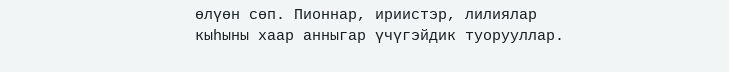өлүөн сөп. Пионнар, ириистэр, лилиялар кыһыны хаар анныгар үчүгэйдик туорууллар.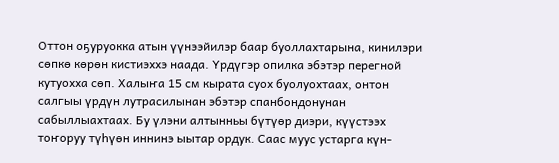Оттон оҕуруокка атын үүнээйилэр баар буоллахтарына, кинилэри сөпкө көрөн кистиэххэ наада. Үрдүгэр опилка эбэтэр перегной кутуохха сөп. Халыҥа 15 см кырата суох буолуохтаах, онтон салгыы үрдүн лутрасилынан эбэтэр спанбондонунан сабыллыахтаах. Бу үлэни алтынньы бүтүөр диэри, күүстээх тоҥоруу түһүөн иннинэ ыытар ордук. Саас муус устарга күн-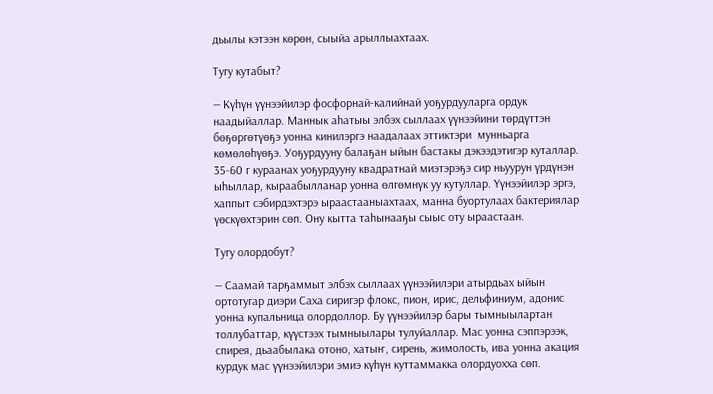дьылы кэтээн көрөн, сыыйа арыллыахтаах.

Тугу кутабыт?

— Күһүн үүнээйилэр фосфорнай-калийнай уоҕурдууларга ордук наадыйаллар. Маннык аһатыы элбэх сыллаах үүнээйини төрдүттэн бөҕөргөтүөҕэ уонна кинилэргэ наадалаах эттиктэри  мунньарга көмөлөһүөҕэ. Уоҕурдууну балаҕан ыйын бастакы дэкээдэтигэр куталлар. 35-60 г кураанах уоҕурдууну квадратнай миэтэрэҕэ сир ньуурун үрдүнэн ыһыллар, кыраабылланар уонна өлгөмнүк уу кутуллар. Үүнээйилэр эргэ, хаппыт сэбирдэхтэрэ ыраастааныахтаах, манна буортулаах бактериялар үөскүөхтэрин сөп. Ону кытта таһынааҕы сыыс оту ыраастаан.

Тугу олордобут?

— Саамай тарҕаммыт элбэх сыллаах үүнээйилэри атырдьах ыйын ортотугар диэри Саха сиригэр флокс, пион, ирис, дельфиниум, адонис уонна купальница олордоллор. Бу үүнээйилэр бары тымныылартан толлубаттар, күүстээх тымныылары тулуйаллар. Мас уонна сэппэрээк, спирея, дьаабылака отоно, хатыҥ, сирень, жимолость, ива уонна акация курдук мас үүнээйилэри эмиэ күһүн куттаммакка олордуохха сөп.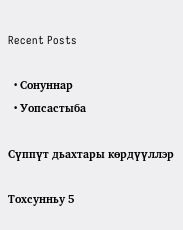Recent Posts

  • Сонуннар
  • Уопсастыба

Сүппүт дьахтары көрдүүллэр

Тохсунньу 5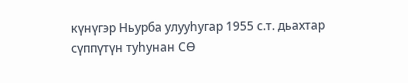күнүгэр Ньурба улууһугар 1955 с.т. дьахтар сүппүтүн туһунан СӨ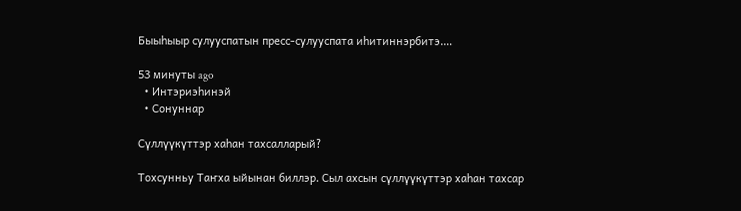Быыһыыр сулууспатын пресс-сулууспата иһитиннэрбитэ.…

53 минуты ago
  • Интэриэһинэй
  • Сонуннар

Сүллүүкүттэр хаһан тахсалларый?

Тохсунньу Таҥха ыйынан биллэр. Сыл ахсын сүллүүкүттэр хаһан тахсар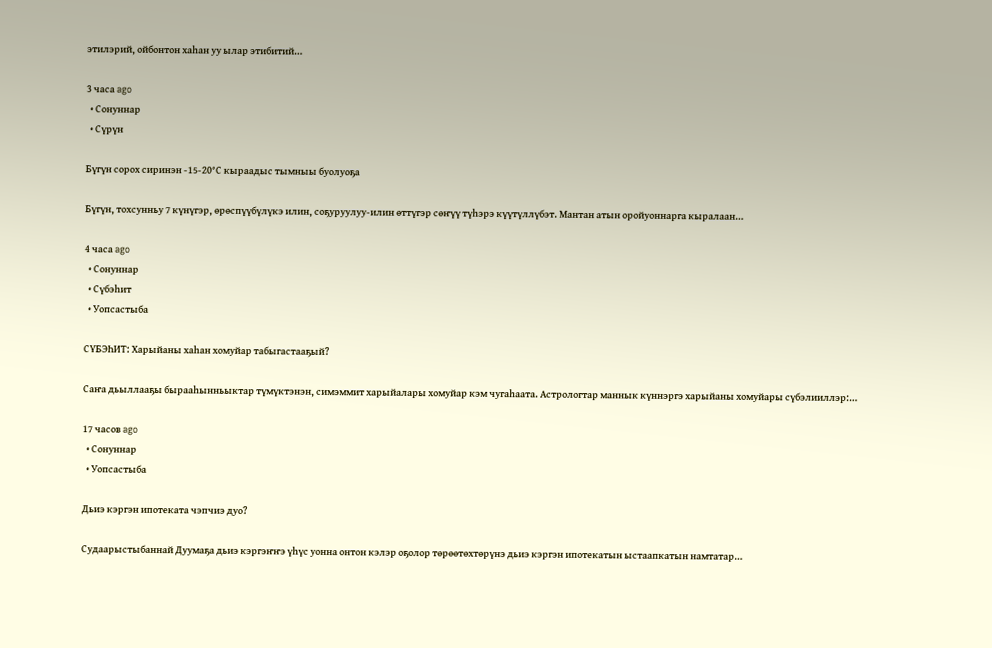этилэрий, ойбонтон хаһан уу ылар этибитий…

3 часа ago
  • Сонуннар
  • Сүрүн

Бүгүн сорох сиринэн -15-20°С кыраадыс тымныы буолуоҕа

Бүгүн, тохсунньу 7 күнүгэр, өрөспүүбүлүкэ илин, соҕуруулуу-илин өттүгэр сөҥүү түһэрэ күүтүллүбэт. Мантан атын оройуоннарга кыралаан…

4 часа ago
  • Сонуннар
  • Сүбэһит
  • Уопсастыба

СҮБЭҺИТ: Харыйаны хаһан хомуйар табыгастааҕый?

Саҥа дьыллааҕы бырааһынньыктар түмүктэнэн, симэммит харыйалары хомуйар кэм чугаһаата. Астрологтар маннык күннэргэ харыйаны хомуйары сүбэлииллэр:…

17 часов ago
  • Сонуннар
  • Уопсастыба

Дьиэ кэргэн ипотеката чэпчиэ дуо?

Судаарыстыбаннай Дуумаҕа дьиэ кэргэҥҥэ үһүс уонна онтон кэлэр оҕолор төрөөтөхтөрүнэ дьиэ кэргэн ипотекатын ыстаапкатын намтатар…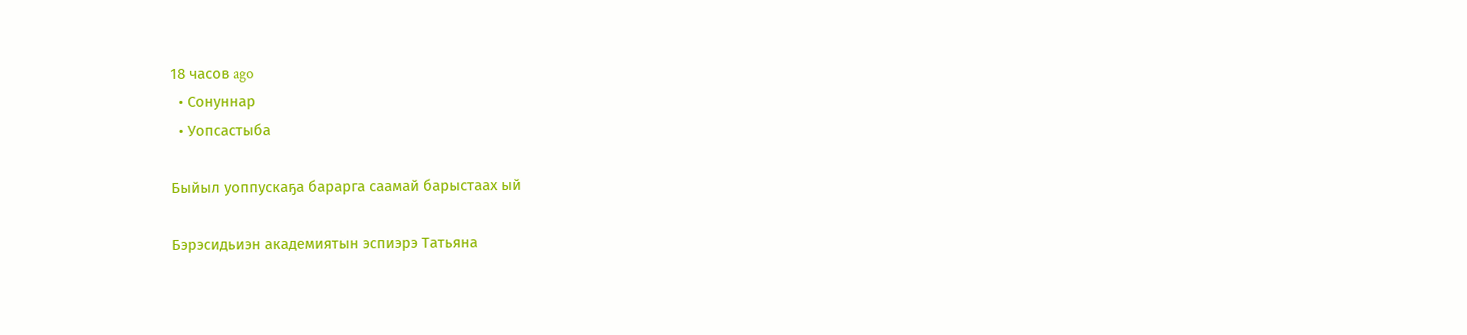18 часов ago
  • Сонуннар
  • Уопсастыба

Быйыл уоппускаҕа барарга саамай барыстаах ый

Бэрэсидьиэн академиятын эспиэрэ Татьяна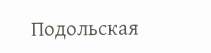Подольская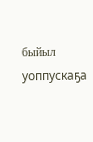быйыл уоппускаҕа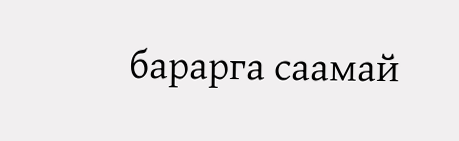барарга саамай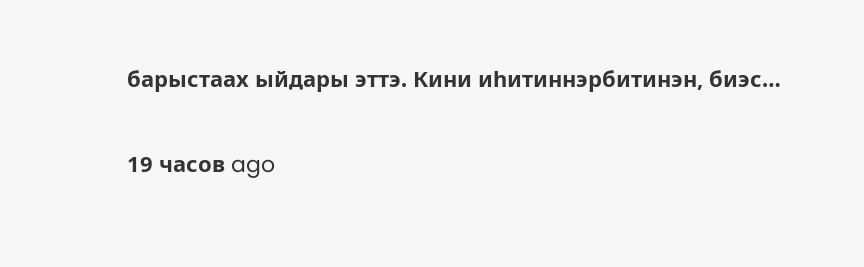барыстаах ыйдары эттэ. Кини иһитиннэрбитинэн, биэс…

19 часов ago